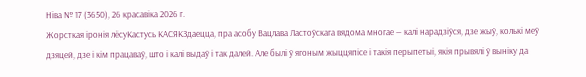Ніва № 17 (3650), 26 красавіка 2026 г.
Жорсткая іронія лёсуКастусь КАСЯКЗдаецца, пра асобу Вацлава Ластоўскага вядома многае — калі нарадзіўся, дзе жыў, колькі меў дзяцей, дзе і кім працаваў, што і калі выдаў і так далей. Але былі ў ягоным жыццяпісе і такія перыпетыі, якія прывялі ў выніку да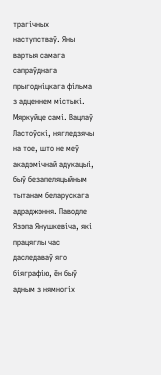трагічных наступстваў. Яны вартыя самага сапраўднага прыгодніцкага фільма з адценнем містыкі. Мяркуйце самі. Вацлаў Ластоўскі, нягледзячы на тое, што не меў акадэмічнай адукацыі, быў безапеляцыйным тытанам беларускага адраджэння. Паводле Язэпа Янушкевіча, які працяглы час даследаваў яго біяграфію, ён быў адным з нямногіх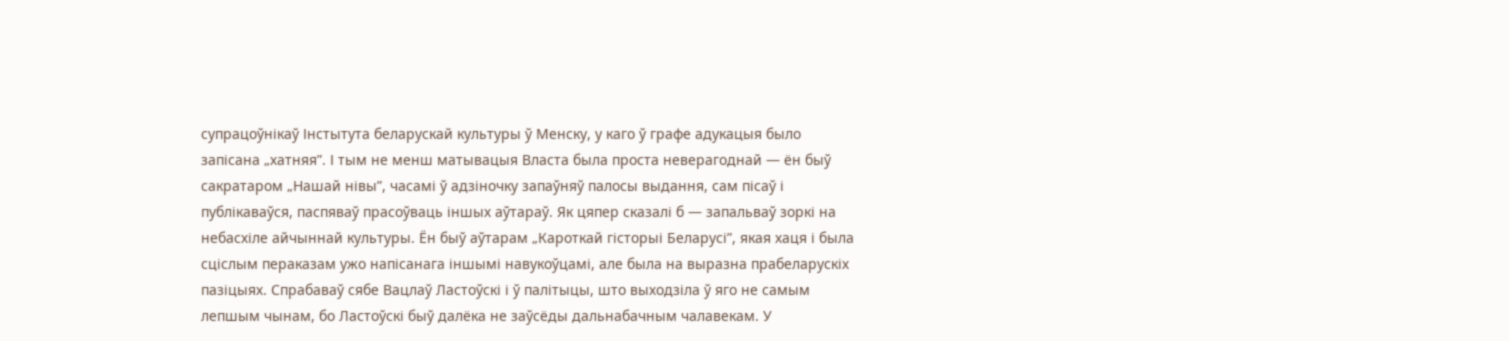супрацоўнікаў Інстытута беларускай культуры ў Менску, у каго ў графе адукацыя было запісана „хатняя”. І тым не менш матывацыя Власта была проста неверагоднай — ён быў сакратаром „Нашай нівы”, часамі ў адзіночку запаўняў палосы выдання, сам пісаў і публікаваўся, паспяваў прасоўваць іншых аўтараў. Як цяпер сказалі б — запальваў зоркі на небасхіле айчыннай культуры. Ён быў аўтарам „Кароткай гісторыі Беларусі”, якая хаця і была сціслым пераказам ужо напісанага іншымі навукоўцамі, але была на выразна прабеларускіх пазіцыях. Спрабаваў сябе Вацлаў Ластоўскі і ў палітыцы, што выходзіла ў яго не самым лепшым чынам, бо Ластоўскі быў далёка не заўсёды дальнабачным чалавекам. У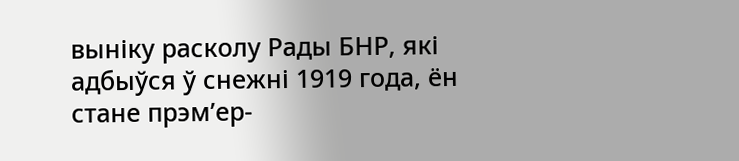выніку расколу Рады БНР, які адбыўся ў снежні 1919 года, ён стане прэм’ер-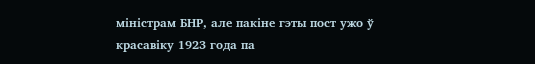міністрам БНР, але пакіне гэты пост ужо ў красавіку 1923 года па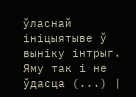ўласнай ініцыятыве ў выніку інтрыг. Яму так і не ўдасца (...) |